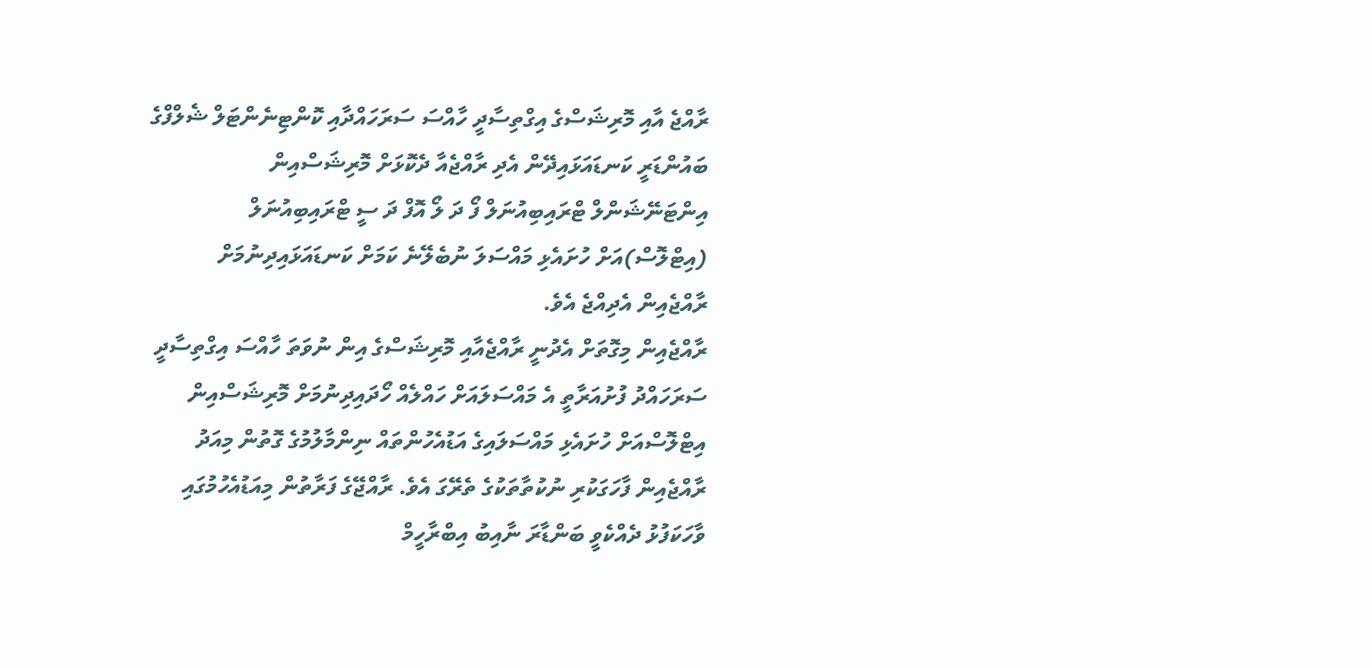ރާއްޖެ އާއި މޮރިޝަސްގެ އިގްތިސާދީ ހާއްސަ ސަރަހައްދާއި ކޮންޓިނެންޓަލް ޝެލްފްގެ ބައުންޑަރީ ކަނޑައަޅައިދޭން އެދި ރާއްޖެއާ ދެކޮޅަށް މޮރިޝަސްއިން އިންޓަނޭޝަންލް ޓްރައިބިއުނަލް ފޯ ދަ ލޯ އޮފް ދަ ސީ ޓްރައިބިއުނަލް (އިޓްލޮސް)އަށް ހުށައެޅި މައްސަލަ ނުބެލޭނެ ކަމަށް ކަނޑައަޅައިދިނުމަށް ރާއްޖެއިން އެދިއްޖެ އެވެ.
ރާއްޖެއިން މިގޮތަށް އެދުނީ ރާއްޖެއާއި މޮރިޝަސްގެ އިން ނުވަތަ ހާއްސަ އިގްތިސާދީ ސަރަހައްދު ފުށުއަރާތީ އެ މައްސަލައަށް ހައްލެއް ހޯދައިދިނުމަށް މޮރިޝަސްއިން އިޓްލޮސްއަށް ހުށައެޅި މައްސަލައިގެ އަޑުއެހުންތައް ނިންމާލުމުގެ ގޮތުން މިއަދު ރާއްޖެއިން ފާހަގަކުރި ނުކުތާތަކުގެ ތެރޭގަ އެވެ. ރާއްޖޭގެ ފަރާތުން މިއަޑުއެހުމުގައި ވާހަކަފުޅު ދެއްކެވީ ބަންޑާރަ ނާއިބު އިބްރާހީމް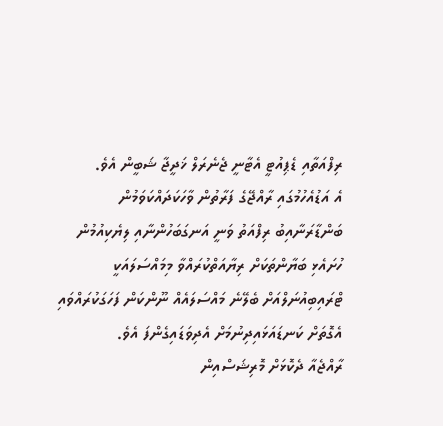ރިފްއަތާއި ޑެޕިއުޓީ އެޓާނީ ޖެނެރަލް ޚަދީޖާ ޝަބީން އެވެ.
އެ އަޑުއެހުމުގައި ރާއްޖޭގެ ފަރާތުން ވާހަކަދައްކަވަމުން ބަންޑާރަނާއިބު ރިފްއަތު ވަނީ އަނގަބަހުންނާއި ލިޔެކިއުމުން ހުށައެޅި ބަޔާންތަކަށް ރިޔާއަތްކުރައްވާ މިމައްސަލައަކީ ޓްރައިބިއުނަލްއަށް ބެލޭނެ މައްސަލައެއް ނޫންކަން ފަހަގަކުރައްވައި އެގޮތަށް ކަނޑައަޅައިދިނުމަށް އެދިވަޑައިގެންފަ އެވެ.
ރާއްޖެއާ ދެކޮޅަށް މޮރިޝަސްއިން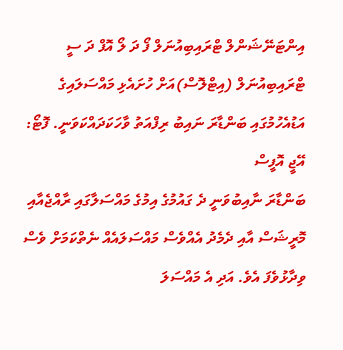އިންޓަނޭޝަންލް ޓްރައިބިއުނަލް ފޯ ދަ ލޯ އޮފް ދަ ސީ ޓްރައިބިއުނަލް (އިޓްލޮސް)އަށް ހުށައެޅި މައްސަލައިގެ އަޑުއެހުމުގައި ބަންޑާރަ ނައިބު ރިފްއަތު ވާހަކަދައްކަވަނީ. ފޮޓޯ: އޭޖީ އޮފީސް
ބަންޑާރަ ނާއިބުވަނީ ދެ ގައުމުގެ އިމުގެ މައްސަލާގައި ރާއްޖެއާއި މޮރީޝަސް އާއި ދެމެދު އެއްވެސް މައްސަލައެއް ނެތްކަމަށް ވެސް ވިދާޅުވެފަ އެވެ. އަދި އެ މައްސަލަ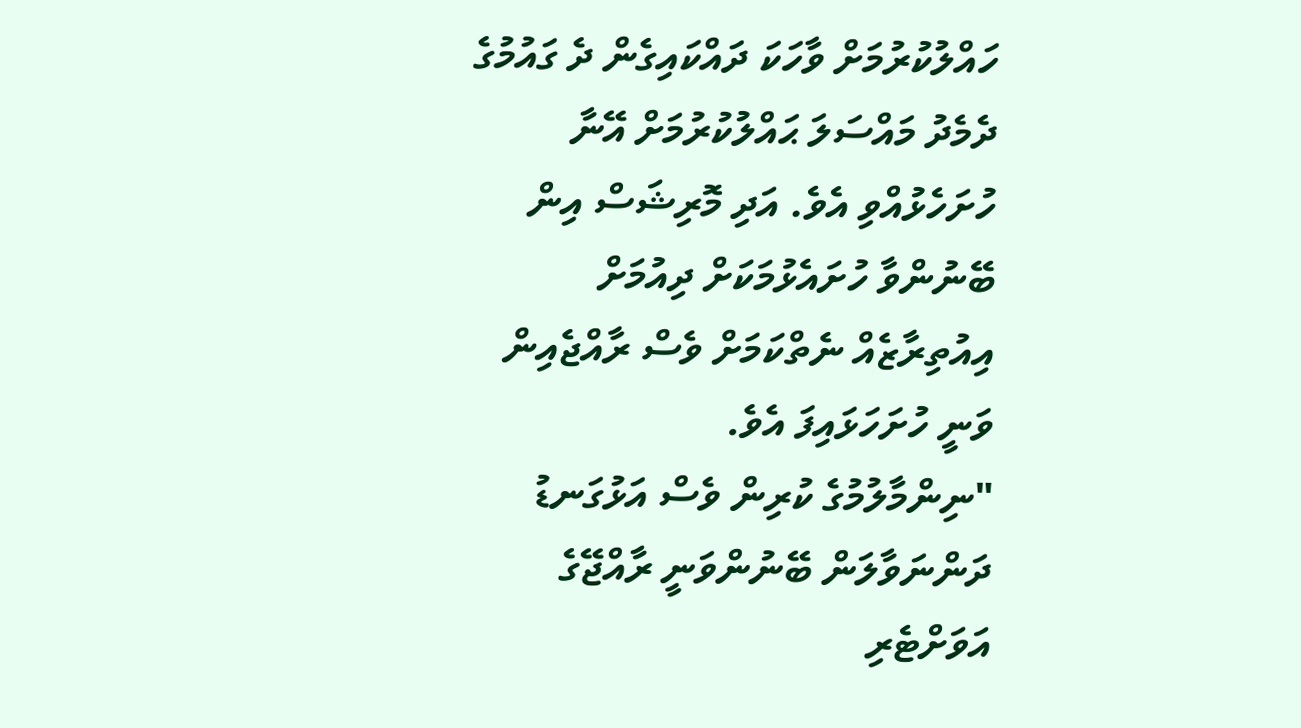ހައްލުކުރުމަށް ވާހަކަ ދައްކައިގެން ދެ ގައުމުގެ ދެމެދު މައްސަލަ ޙައްލުކުރުމަށް އޭނާ ހުށަހެޅުއްވި އެވެ. އަދި މޮރިޝަސް އިން ބޭނުންވާ ހުށައެޅުމަކަށް ދިއުމަށް އިއުތިރާޒެއް ނެތްކަމަށް ވެސް ރާއްޖެއިން ވަނީ ހުށަހަޅައިފަ އެވެ.
"ނިންމާލުމުގެ ކުރިން ވެސް އަޅުގަނޑު ދަންނަވާލަން ބޭނުންވަނީ ރާއްޖޭގެ އަވަށްޓެރި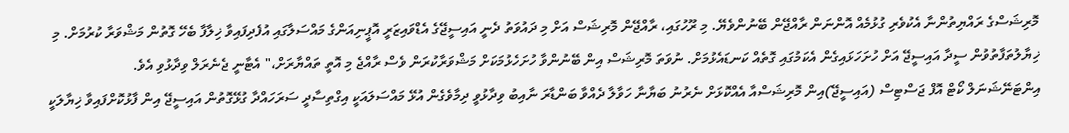މޮރިޝަސްގެ ރައްޔިތުންނާ އެކުވެރި ގުޅުމެއް އޮންނަން ރާއްޖޭން ބޭނުންވެޔޭ. މި ރޫހުގައި، ރާއްޖޭން މޮރިޝަސް އަށް މި ދައުވަތު ދެނީ އައިސީޖޭގެ އެޑްވައިޒަރީ އޮޕީނިއަންގެ މައްސަލާގައި އުފެދިފައިވާ ޚިލާފާ ބެހޭ ގޮތުން މަޝްވަރާ ކުރުމަށް. މި ޚިޔާލުތަފާތުވުން ސީދާ އައިސީޖޭ އަށް ހުށަހަޅައިގެން އެކަމުގައި ގޮތެއް ކަނޑައެޅުމަށް. ނުވަތަ މޮރިޝަސް އިން ބޭނުންވާ ހުށަހެޅުމަކަށް މަޝްވަރާކުރަން ވެސް ރާއްޖެ މި އޮތީ ތައްޔާރަށް،" އެޓާނީ ޖެނެރަލް ވިދާޅުވި އެވެ.
އިންޓަނޭޝަނަލް ކޯޓް އޮފް ޖަސްޓިސް (އައިސީޖޭ)އިން މޮރިޝަސްއާ އެއްކޮޅަށް ނެރުނު ބަޔާނާ ހަވާލާ ދެއްވާ ބަންޑާރަ ނާއިބު ވިދާޅުވީ ދިމާވެގެން އުޅޭ މައްސަލައަކީ އިގްތިސާދީ ސަރަހައްދާ ގުޅޭގޮތުން އައިސީޖޭ އިން ފާޅުކޮށްފައިވާ ޚިޔާލަކީ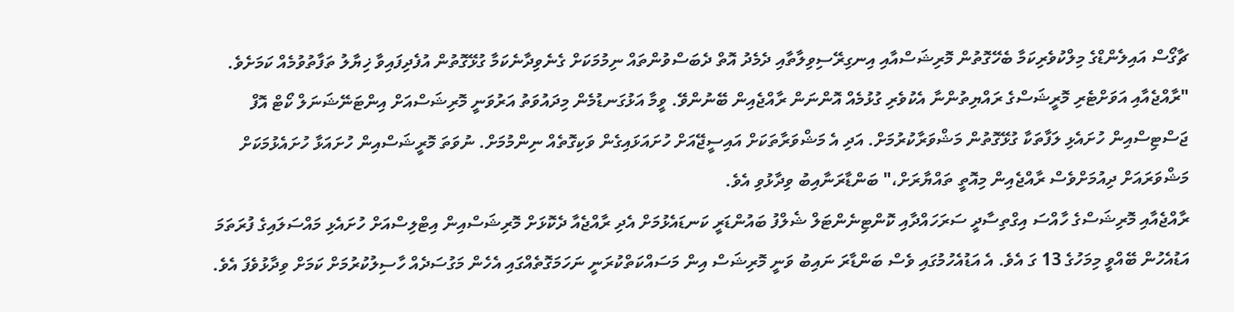ޗާގޯސް އައިލެންޑްގެ މިލްކުވެރިކަމާ ބެހޭގޮތުން މޮރިޝަސްއާއި އިނގިރޭސިވިލާތާއި ދެމެދު އޮތް ދެބަސްވުންތައް ނިމުމަކަށް ގެނެވިދާނެކަމާ ގުޅޭގޮތުން އުފެދިފައިވާ ޚިޔާލު ތަފާތުވުމެއް ކަމަށެވެ.
"ރާއްޖެއާއި އަވަށްޓެރި މޮރީޝަސްގެ ރައްޔިތުންނާ އެކުވެރި ގުޅުމެއް އޮންނަން ރާއްޖެއިން ބޭނުންވޭ. ވީމާ އަޅުގަނޑުމެން މިދައުވަތު އަރުވަނީ މޮރިޝަސްއަށް އިންޓަނޭޝަނަލް ކޯޓް އޮފް ޖަސްޓިސްއިން ހުށައެޅި ލަފާތަކާ ގުޅޭގޮތުން މަޝްވަރާކުރުމަށް. އަދި އެ މަޝްވަރާތަކަށް އައިސީޖޭއަށް ހުށައަޅައިގެން ވަކިގޮތެއް ނިންމުމަށް. ނުވަތަ މޮރީޝަސްއިން ހުށައަޅާ ހުށައެޅުމަކަށް މަޝްވަރައަށް ދިއުމަށްވެސް ރާއްޖެއިން މިއޮތީ ތައްޔާރަށް،" ބަންޑާރަނާއިބު ވިދާޅުވި އެވެ.
ރާއްޖެއާއި މޮރިޝަސްގެ ހާއްސަ އިގްތިސާދީ ސަރަހައްދާއި ކޮންޓިނެންޓަލް ޝެލްފު ބައުންޑަރީ ކަނޑައެޅުމަށް އެދި ރާއްޖެއާ ދެކޮޅަށް މޮރިޝަސްއިން އިޓްލިސްއަށް ހުށައެޅި މައްސަލައިގެ ފުރަތަމަ އަޑުއެހުން ބޭއްވީ މިމަހުގެ 13 ގަ އެވެ. އެ އަޑުއެހުމުގައި ވެސް ބަންޑާރަ ނައިބު ވަނީ މޮރިޝަސް އިން މަސައްކަތްކުރަނީ ނަހަމަގޮތެއްގައި އެހެން މަގުސަދެއް ހާސިލުކުރުމަށް ކަމަށް ވިދާޅުވެފަ އެވެ.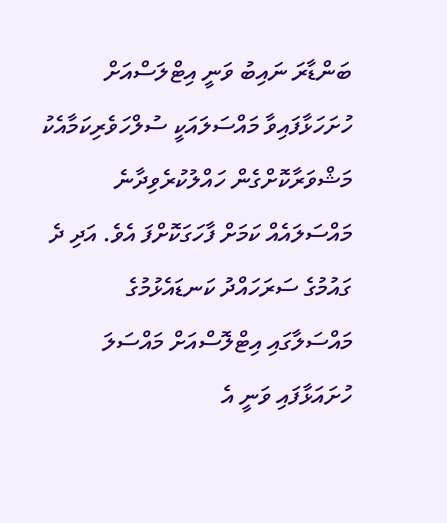ބަންޑާރަ ނައިބު ވަނީ އިޓްލަސްއަށް ހުށަހަޅާފައިވާ މައްސަލައަކީ ސުލްހަވެރިކަމާއެކު މަޝްވަރާކޮށްގެން ހައްލުކުރެވިދާނެ މައްސަލައެއް ކަމަށް ފާހަގަކޮށްފަ އެވެ. އަދި ދެ ގައުމުގެ ސަރަހައްދު ކަނޑައެޅުމުގެ މައްސަލާގައި އިޓްލޮސްއަށް މައްސަލަ ހުށައަޅާފައި ވަނީ އެ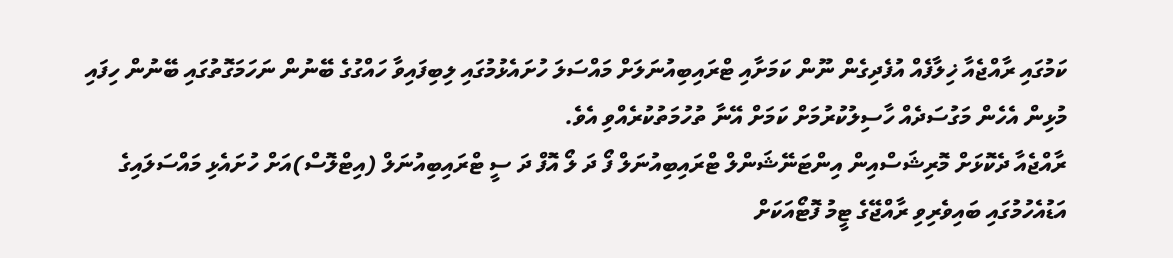ކަމުގައި ރާއްޖެއާ ޚިލާފެއް އުފެދިގެން ނޫން ކަމަށާއި ޓްރައިބިއުނަލަށް މައްސަލަ ހުށައެޅުމުގައި ލިބިފައިވާ ހައްގުގެ ބޭނުން ނަހަމަގޮތުގައި ބޭނުން ހިފައި މުޅިން އެހެން މަގުސަދެއް ހާސިލުކުރުމަށް ކަމަށް އޭނާ ތުހުމަތުކުރެއްވި އެވެ.
ރާއްޖެއާ ދެކޮޅަށް މޮރިޝަސްއިން އިންޓަނޭޝަންލް ޓްރައިބިއުނަލް ފޯ ދަ ލޯ އޮފް ދަ ސީ ޓްރައިބިއުނަލް (އިޓްލޮސް)އަށް ހުށައެޅި މައްސަލައިގެ އަޑުއެހުމުގައި ބައިވެރިވި ރާއްޖޭގެ ޓީމު ފޮޓޯއަކަށް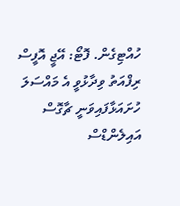ހުއްޓިގެން. ފޮޓޯ: އޭޖީ އޮފީސް
ރިފްއަތު ވިދާޅުވީ އެ މައްސަލަ ހުށައަޅާފައިވަނީ ޗާގޮސް އައިލެންޑްސް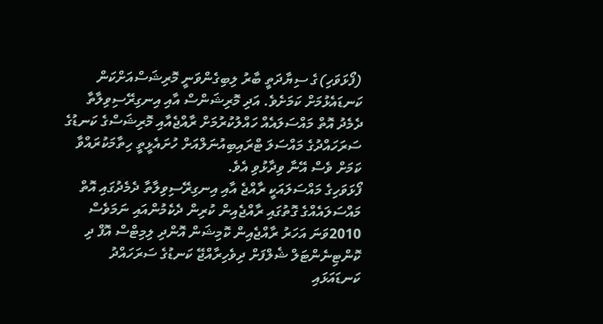(ފޯޅަވަހި)ގެ ސިޔާދަތީ ބާރު ލިބިގެންވަނީ މޮރިޝަސްއަށްކަން ކަނޑައެޅުމަށް ކަމަށެވެ. އަދި މޮރިޝަންސް އާއި އިނގިރޭސިވިލާތާ ދެމެދު އޮތް މައްސަލައެއް ހައްލުކުރުމަށް ރާއްޖެއާއި މޮރިޝަސްގެ ކަނޑުގެ ސަރަހައްދުގެ މައްސަލަ ޓްރައިބިއުނަލްއަށް ހުށައެޅީތީ ހިތާމަކުރައްވާ ކަމަށް ވެސް އޭނާ ވިދާޅުވި އެވެ.
ފޯޅަވަހިގެ މައްސަލައަކީ ރާއްޖެ އާއި އިނގިރޭސިވިލާތާ ދެމެދުގައި އޮތް މައްސަލައެއްގެ ގޮތުގައި ރާއްޖެއިން ކުރިން ދެކެމުންއައި ނަމަވެސް 2010ވަނަ އަހަރު ރާއްޖެއިން ކޮމިޝަން އޮންދި ލިމިޓްސް އޮފް ދި ކޮންޓިނެންޓަލް ޝެލްފަށް ދިވެހިރާއްޖޭ ކަނޑުގެ ސަރަހައްދު ކަނޑައަޅައި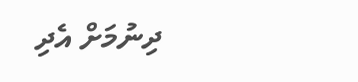ދިނުމަށް އެދި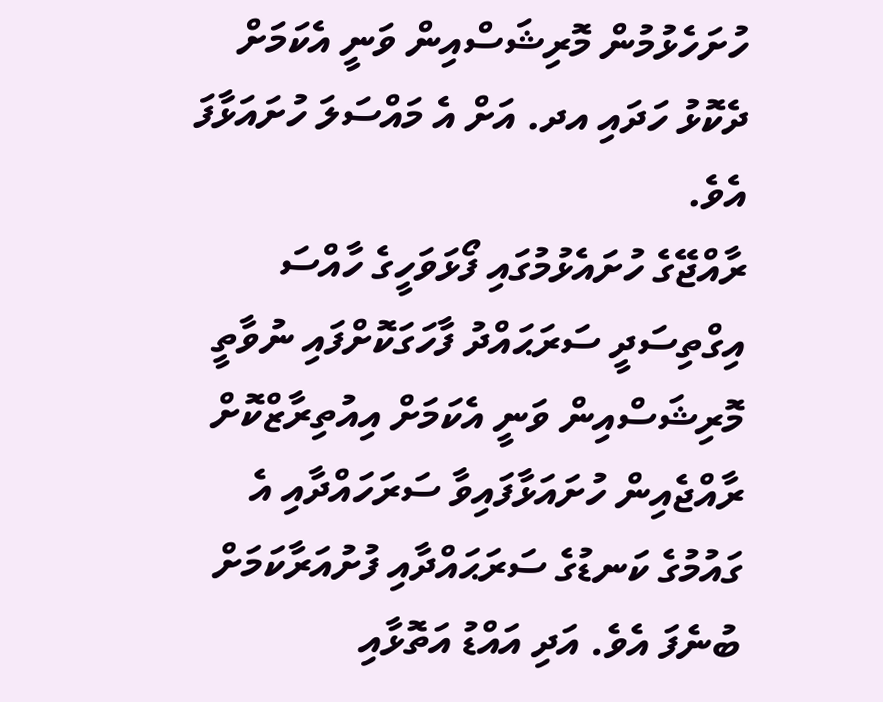ހުށަހެޅުމުން މޮރިޝަސްއިން ވަނީ އެކަމަށް ދެކޮޅު ހަދައި އދ. އަށް އެ މައްސަލަ ހުށައަޅާފަ އެވެ.
ރާއްޖޭގެ ހުށައެޅުމުގައި ފޯޅަވަހީގެ ހާއްސަ އިގްތިސަދީ ސަރަޙައްދު ފާހަގަކޮށްފައި ނުވާތީ މޮރިޝަސްއިން ވަނީ އެކަމަށް އިއުތިރާޒްކޮށް ރާއްޖެއިން ހުށައަޅާފައިވާ ސަރަހައްދާއި އެ ގައުމުގެ ކަނޑުގެ ސަރަޙައްދާއި ފުށުއަރާކަމަށް ބުނެފަ އެވެ. އަދި އައްޑު އަތޮޅާއި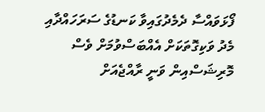ފޯޅަވައްސާ ދެމެދުގައިވާ ކަނޑުގެ ސަރަހައްދާއި މެދު ވަކިގޮތަކަށް އެއްބަސްވުމަށް ވެސް މޮރިޝަސްއިން ވަނީ ރާއްޖެއަށް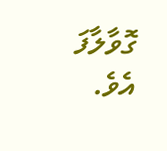ގޮވާލާފަ އެވެ.